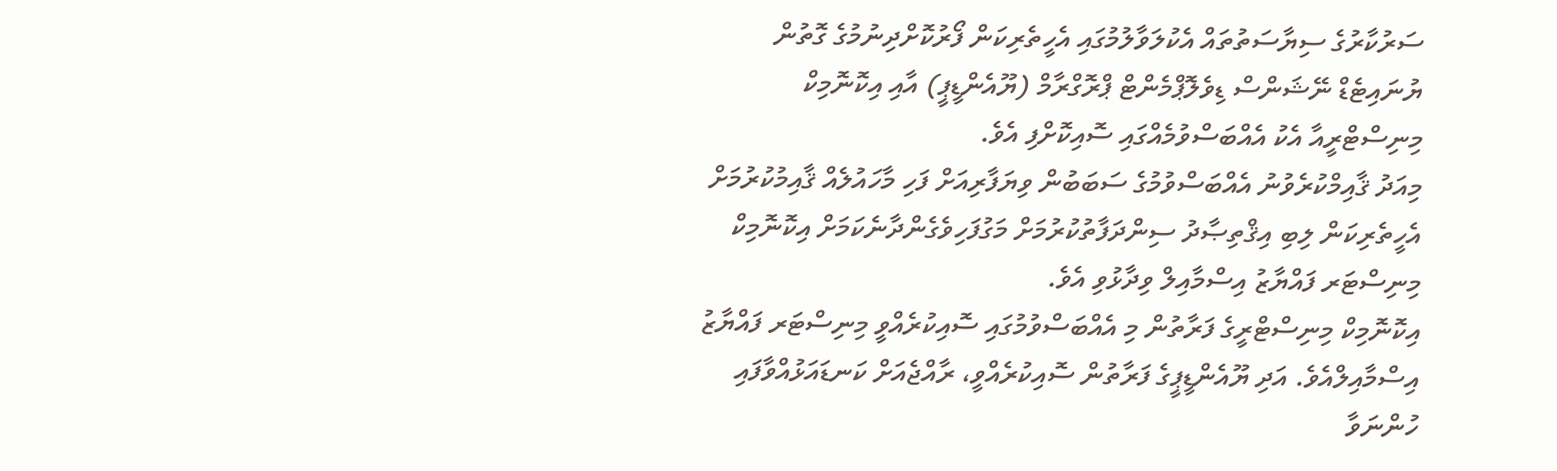ސަރުކާރުގެ ސިޔާސަތުތައް އެކުލަވާލުމުގައި އެހީތެރިކަން ފޯރުކޮށްދިނުމުގެ ގޮތުން ޔުނައިޓެޑް ނޭޝަންސް ޑިވެލޮޕްމެންޓް ޕްރޮގްރާމް (ޔޫއެންޑީޕީ) އާއި އިކޮނޮމިކް މިނިސްޓްރީއާ އެކު އެއްބަސްވުމެއްގައި ސޮއިކޮށްފި އެވެ.
މިއަދު ޤާއިމްކުރެވުނު އެއްބަސްވުމުގެ ސަބަބުން ވިޔަފާރިއަށް ފަހި މާހައުލެއް ޤާއިމުކުރުމަށް އެހީތެރިކަން ލިބި އިޤްތިޞާދު ސިންދަފާތުކުރުމަށް މަގުފަހިވެގެންދާނެކަމަށް އިކޮނޮމިކް މިނިސްޓަރ ފައްޔާޒު އިސްމާއިލް ވިދާޅުވި އެވެ.
އިކޮނޮމިކް މިނިސްޓްރީގެ ފަރާތުން މި އެއްބަސްވުމުގައި ސޮއިކުރެއްވީ މިނިސްޓަރ ފައްޔާޒު އިސްމާއިލްއެވެ. އަދި ޔޫއެންޑީޕީގެ ފަރާތުން ސޮއިކުރެއްވީ، ރާއްޖެއަށް ކަނޑައަޅުއްވާފައި ހުންނަވާ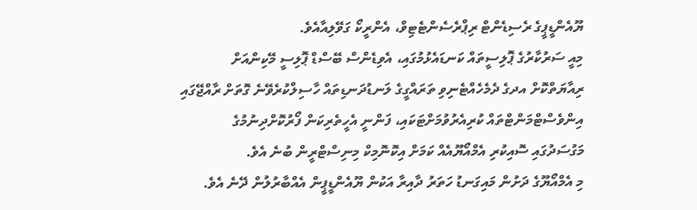ޔޫއެންޑީޕީގެ ރެސިޑެންޓް ރިޕްރެސެންޓެޓިވް، އެންރީކޯ ގަވޭލިއާއެވެ.
މިއީ ސަރުކާރުގެ ޕޮލިސީތައް ކަނޑައެޅުމުގައި، އެވިޑެންސް ބޭސްޑް ޕޮލިސީ މޭކިންއަށް ރިއާޔަތްކޮށް އދގެ ދެމެހެއްޓެނިވި ތަރައްގީގެ ލަނޑުދަނޑިތައް ހާސިލްކުރެވޭނެ ގޮތަށް ރާއްޖޭގައި އިންވެސްޓްމަންޓްތައް ކުރިއެރުވުމަށްޓަކައި، ފަންނީ އެހީތެރިކަން ފޯރުކޮށްދިނުމުގެ މަގުސަދުގައި ސޮއިކުރި އެމްއޯޔޫއެއް ކަމަށް އިކޮނޮމިކް މިނިސްޓްރީން ބުނެ އެވެ.
މި އެމްއޯޔޫގެ ދަށުން މައިގަނޑު ހަތަރު ދާއިރާ އަކުން ޔޫއެންޑީޕީން އެއްބާރުލުން ދޭނެ އެވެ.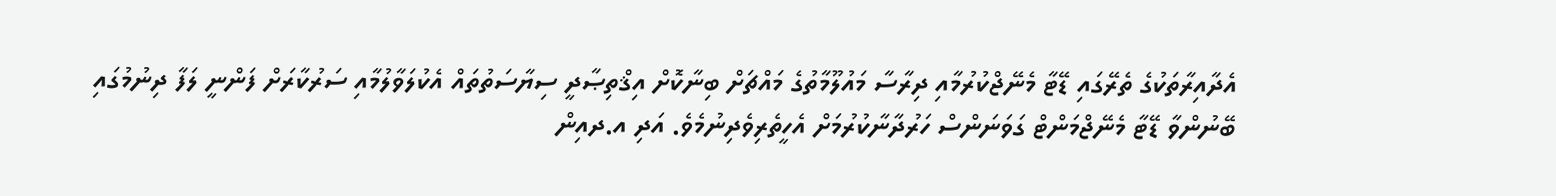އެދާއިރާތަކުގެ ތެރޭގައި ޑޭޓާ މެނޭޖްކުރުމާއި ދިރާސާ މައުލޫމާތުގެ މައްޗަށް ބިނާކޮށް އިޤްތިޞާދީ ސިޔާސަތުތައް އެކުލަވާލުމާއި ސަރުކާރަށް ފަންނީ ލަފާ ދިނުމުގައި ބޭނުންވާ ޑޭޓާ މެނޭޖްމަންޓް ގަވަނަންސް ހަރުދާނާކުރުމަށް އެހީތެރިވެދިނުމެވެ. އަދި އ.ދއިން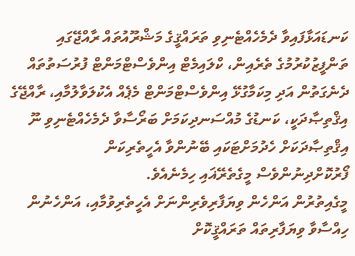ކަނޑައަޅާފައިވާ ދެމެހެއްޓެނިވި ތަރައްޤީގެ މަޝްރޫއުތައް ރާއްޖޭގައި ތަންފީޒުކުރުމުގެ ތެރެއިން، ކްލައިމެޓް އިންވެސްޓްމަންޓް ފުރުސަތުތައް ދެނެގަތުން އަދި މިކަމާގުޅޭ އިންވެސްޓްމަންޓް މެޕެއް އެކުލަވާލުމާއި، ރާއްޖޭގެ އިޤްތިޞާދަކީ، ކަނޑުގެ މުއްސަނދިކަމަށް ބަރޯސާވާ ދެމެހެއްޓެނިވި ނޫ އިޤްތިޞާދަކަށް ހެދުމަށްޓަކައި ބޭނުންވާ އެހީތެރިކަން ފޯރުކޮށްދިނުންވެސް މީގެތެރޭޣައި ހިމެނެއެވެ.
މީގެއިތުރުން އަންހެން ވިޔަފާރިވެރިންނަށް އެހީތެރިވުމާއި، އަންހެނުން ހިއްސާވާ ވިޔަފާރިތައް ތަރައްޤީކޮށް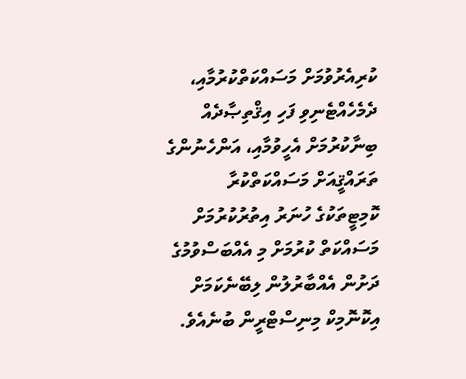ކުރިއެރުވުމަށް މަސައްކަތްކުރުމާއި، ދެމެހެއްޓެނިވި ފަހި އިޤްތިޞާދެއް ބިނާކުރުމަށް އެހީވުމާއި، އަންހެނުންގެ ތަރައްޤީއަށް މަސައްކަތްކުރާ ކޮމިޓީތަކުގެ ހުނަރު އިތުރުކުރުމަށް މަސައްކަތް ކުރުމަށް މި އެއްބަސްވުމުގެ ދަށުން އެއްބާރުލުން ލިބޭނެކަމަށް އިކޮނޮމިކް މިނިސްޓްރީން ބުނެއެވެ.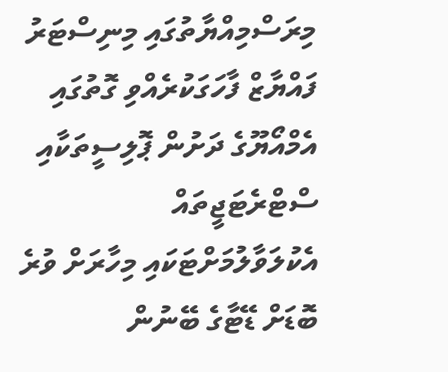މިރަސްމިއްޔާތުގައި މިނިސްޓަރު ފައްޔާޒް ފާހަގަކުރެއްވި ގޮތުގައި އެމްއޯޔޫގެ ދަށުން ޕޮލިސީތަކާއި ސްޓްރެޓަޖީތައް އެކުލަވާލުމަށްޓަކައި މިހާރަށް ވުރެ ބޮޑަށް ޑޭޓާގެ ބޭނުން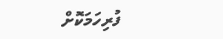ފުރިހަމަކޮށް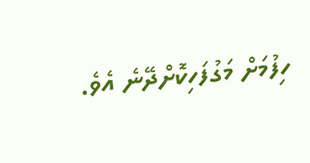ހިފުމަށް މަގުފަހިކޮށްދޭނެ އެވެ.